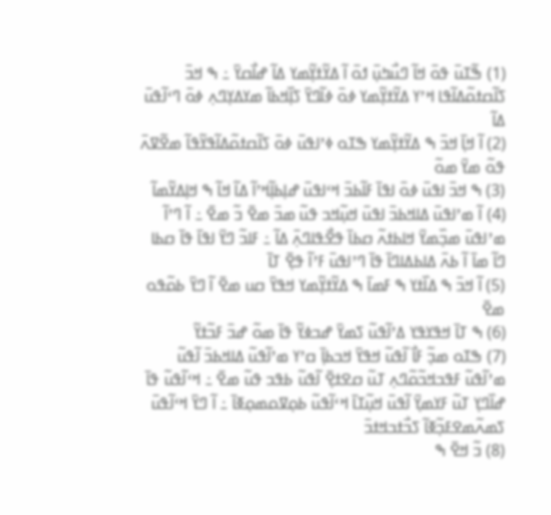(1) ߒ߬ߠߎ߫ ߟߋ߫ ߞߊ߬ ߣߎ߯ߤߎ߲߫ ߗߋ߫ ߊ߬ ߡߌ߬ߙߌ߲߬ߘߌ ߡߊ߬ ߝߊ߯ߛߌ߫ ߸ ߒ ߞߏ߫ ߖߊ߬ߛߙߋ߬ߡߊ߬ߟߊ ߞߴߌ ߡߌ߬ߙߌ߲߬ߘߌ ߦߋ߫ ߦߊ߬ߣߌ߫ ߖߊ߲߰ߞߕߊ߬ ߘߌߡߌ߲ߣߍ߲ ߦߋ߫ ߣߵߊ߬ߟߎ߫ ߡߊ߬
(2) ߊ߬ ߞߊ߲߫ ߞߏ߫ ߒ ߡߌ߬ߙߌ߲߬ߘߌ ߒߠߋ ߦߴߊߟߎ߫ ߦߋ߫ ߖߊ߬ߛߙߋ߬ߡߊ߬ߟߌ߬ߟߊ߬ ߘߐ߬ߜߍ߫ ߟߋ߬ ߘߌ߫ ߘߋ߬
(3) ߒ ߞߏ߫ ߊߟߎ߫ ߦߋ߫ ߊߟߊ߫ ߓߊ߬ߕߏ߫ ߞߵߊߟߎ߫ ߝߊ߲ߕߊ߲߬ߞߴߊ߬ ߡߊ߬ ߞߊ߬ ߒ ߞߊ߲ߡߌ߬ߘߊ߬
(4) ߊ߬ ߘߴߊߟߎ߫ ߡߊߞߕߏ߫ ߊߟߎ߫ ߞߎ߲߬ߞߏ ߟߎ߬ ߘߏ߫ ߘߐ߫ ߏ߬ ߘߐ߫ ߸ ߊ߬ ߣߴߊ߬ ߘߴߊߟߎ߫ ߘߏ߲߰ߘߌ߫ ߞߊߕߙߍ߬ ߛߕߊ߫ ߟߐ߯ߟߊߣߍ߲߫ ߡߊ߬ ߸ ߓߊߏ߬ ߣߌ߫ ߊߟߊ߫ ߟߊ߫ ߛߕߊ ߣߊ߬ ߘߊ߫ ߊ߬ ߕߍ߫ ߡߊߕߡߊߣߊ߫ ߟߊ߫ ߣߴߊߟߎ߫ ߓߴߊ߬ ߟߐ߲߫ ߠߊ߫
(5) ߊ߬ ߞߏ߫ ߒ ߡߊ߰ߙߌ ߒ ߓߘߊ߫ ߒ ߡߌ߬ߙߌ߲߬ߘߌ ߞߟߌ߫ ߛߎ ߘߐ߫ ߊ߬ ߣߌ߫ ߕߋ߬ߟߋ ߘߐ߫
(6) ߒ ߠߊ߫ ߞߟߌߟߌ ߡߴߊ߬ߟߎ߬ ߖߘߌ߫ ߝߏߦߌ߬ ߟߊ߫ ߘߋ߬ ߝߏ߫ ߓߏ߬ߙߌ߬
(7) ߒߠߋ ߘߏ߲߬ ߓߊ߯ ߊ߬ߟߎ߬ ߞߟߌ߫ ߞߏߕߊ߲߫ ߛߴߌ ߘߴߊ߬ߟߎ߬ ߡߊߞߕߏ߫ ߊ߬ߟߎ߬ ߘߴߊ߬ߟߎ߬ ߓߟߏߞߏ߬ߋ߬ߣߍ߲ ߠߎ߬ ߛߐߙߐ߲߫ ߊ߬ߟߎ߬ ߕߟߏ ߟߎ߬ ߘߐ߫ ߸ ߞߵߊ߬ߟߎ߬ ߟߊ߫ ߝߊ߰ߣߌ߲ ߠߎ߬ ߓߌߘߌ߲߫ ߊ߬ߟߎ߫ ߞߎ߲߬ߠߊ߫ ߞߵߊ߬ߟߎ߬ ߕߋ߲ߜߋߘߋ߲ߧߊ߫ ߸ ߊ߬ ߣߌ߫ ߞߵߊ߬ߟߎ߫ ߖߘߍ߬ߘߐߓߏ߲߬ߧߊ߬ ߖߏ߯ߙߏߞߙߏ߫
(8) ߏ߬ ߞߐ߫ ߒ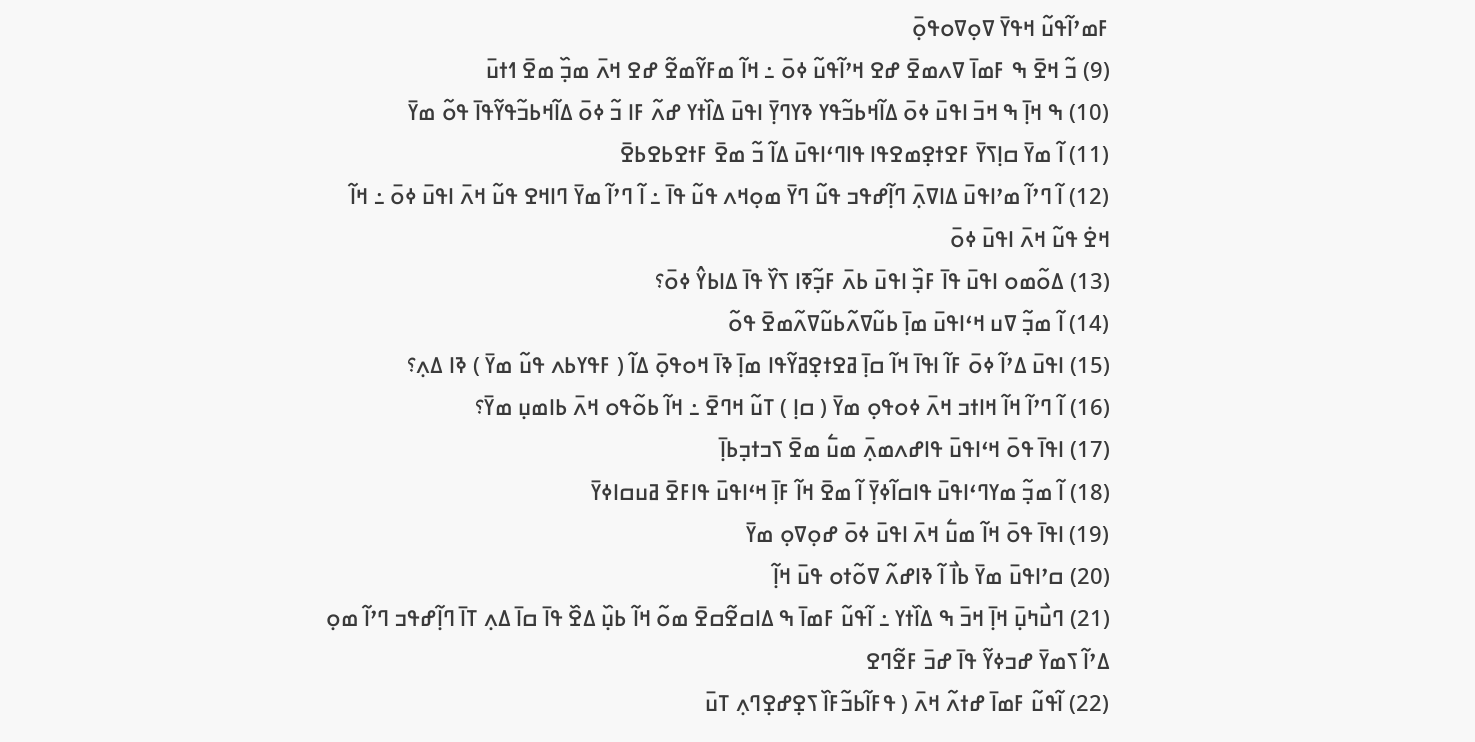ߓߘߴߊ߬ߟߎ߬ ߞߟߌ߫ ߜߋ߲ߜߋߟߋ߲߫
(9) ߏ߬ ߞߐ߫ ߒ ߓߘߊ߫ ߜߍߘߐ߫ ߝߐ ߞߴߊ߬ߟߎ߬ ߦߋ߫ ߸ ߞߊ߬ ߘߓߌ߬ߘߐ߬ ߝߐ ߞߍ߫ ߘߏ߲߰ ߘߐ߫ ߗߙߎ߫
(10) ߒ ߞߊ߲߫ ߒ ߞߏ߫ ߊߟߎ߫ ߦߋ߫ ߡߊ߬ߞߕߏ߬ߟߌ ߢߌߣߌ߲߫ ߊߟߎ߫ ߡߊ߰ߙߌ ߝߍ߬ ߓߊ ߏ߬ ߦߋ߫ ߡߊ߬ߞߕߏ߬ߟߌ߬ߟߊ߫ ߟߋ߬ ߘߌ߫
(11) ߊ߬ ߘߌ߫ ߛߊ߲ߖߌ߫ ߓߐߙߐ߲ߘߐߟߊ ߟߊߣߵߊߟߎ߫ ߡߊ߬ ߏ߬ ߘߐ߫ ߓߙߐߕߐߕߐ߫
(12) ߊ߬ ߣߴߊ߬ ߘߴߊߟߎ߫ ߡߊߜߍ߲߫ ߣߊ߲߬ߝߟߏ ߟߎ߬ ߣߌ߫ ߘߋ߲ߞߍ ߟߎ߬ ߟߊ߫ ߸ ߊ߬ ߣߴߊ߬ ߘߌ߫ ߣߊߞߐ ߟߎ߬ ߞߍ߫ ߊߟߎ߫ ߦߋ߫ ߸ ߞߊ߬ ߞߐ߭ ߟߎ߬ ߞߍ߫ ߊߟߎ߫ ߦߋ߫
(13) ߡߋ߬ߘߋ ߊߟߎ߫ ߟߊ߫ ߓߏ߲߰ ߊߟߎ߫ ߕߍ߫ ߓߏ߲߬ߧߊ ߖߌ߰ ߟߊ߫ ߡߊߕߌ߮ ߦߋ߫؟
(14) ߊ߬ ߘߏ߲߬ ߜߎ ߞߵߊߟߎ߫ ߘߊ߲߫ ߕߎ߬ߜߍ߬ߕߎ߬ߜߍ߬ߘߐ߫ ߟߋ߬
(15) ߊߟߎ߫ ߡߴߊ߬ ߦߋ߫ ߓߊ߬ ߊߟߊ߫ ߞߊ߬ ߛߊ߲߫ ߥߐߙߐ߲ߥߌ߬ߟߊ ߘߊ߲߫ ߢߊ߫ ߞߋߟߋ߲߫ ߡߊ߬ ( ߓߟߌߕߍ ߟߎ߬ ߘߌ߫ ) ߢߊ ߡߍ߲؟
(16) ߊ߬ ߣߴߊ߬ ߞߊ߬ ߞߊߙߏ ߞߍ߫ ߦߋߟߋ߲ ߘߌ߫ ( ߛߊ߲ ) ߠߎ߬ ߞߣߐ߫ ߸ ߞߊ߬ ߕߋ߬ߟߋ ߞߍ߫ ߕߊߘߎ߲ ߘߌ߫؟
(17) ߊߟߊ߫ ߟߋ߫ ߞߵߊߟߎ߫ ߟߊߝߍߘߍ߲߫ ߘߎ߱ ߘߐ߫ ߖߏߙߏ߲ߕߊ߲߫
(18) ߊ߬ ߘߏ߲߬ ߘߌߣߵߊߟߎ߫ ߟߊߛߊ߬ߦߌ߲߫ ߊ߬ ߘߐ߫ ߞߊ߬ ߓߊ߲߫ ߞߵߊߟߎ߫ ߟߊߓߐ߫ ߥߎߛߊߦߌ߫
(19) ߊߟߊ߫ ߟߋ߫ ߞߊ߬ ߘߎ߱ ߞߍ߫ ߊߟߎ߫ ߦߋ߫ ߝߋ߲ߜߋ߲ ߘߌ߫
(20) ߛߴߊߟߎ߫ ߘߌ߫ ߕߊ߯ ߊ߬ ߢߊߝߍ߬ ߜߋ߬ߙߋ ߟߎ߫ ߞߊ߲߬
(21) ߣߎ߯ߤߎ߲߫ ߞߊ߲߫ ߞߏ߫ ߒ ߡߊ߰ߙߌ ߸ ߊ߬ߟߎ߬ ߓߘߊ߫ ߒ ߡߊߛߐ߬ߛߐ߫ ߘߋ߬ ߞߊ߬ ߕߎ߲߰ ߡߐ߰ ߟߊ߫ ߛߊ߫ ߡߍ߲ ߠߊ߫ ߣߊ߲߬ߝߟߏ ߣߴߊ߬ ߘߋ߲ ߡߴߊ߬ ߖߘߌ߫ ߝߏߦߌ߬ ߟߊ߫ ߝߏ߫ ߓߐ߬ߣߐ
(22) ߊ߬ߟߎ߬ ߓߘߊ߫ ߝߙߍ߬ ߞߍ߫ ( ߟߓߊ߬ߕߏ߬ߓߊ߰ ߖߐ߲ߝߐ߲ߣߍ߲ ߠߎ߫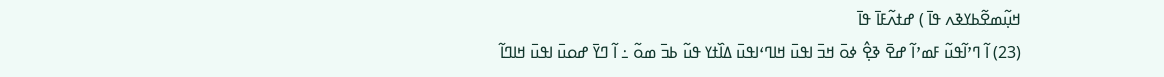ߞߎ߲߬ߘߐ߬ߕߌߢߍ ߟߊ߫ ) ߝߙߍ߬ߓߊ߫ ߟߊ߫
(23) ߊ߬ ߣߴߊ߬ߟߎ߬ ߓߘߴߊ߬ ߝߐ߫ ߢߐ߲߮ ߦߋ߫ ߞߏ߫ ߊߟߎ߫ ߞߊߣߵߊߟߎ߫ ߡߊ߰ߙߌ ߟߎ߬ ߕߏ߫ ߘߋ߬ ߸ ߊ߬ ߣߌ߫ ߝߋߎ߫ ߊߟߎ߫ ߞߊߣߊ߬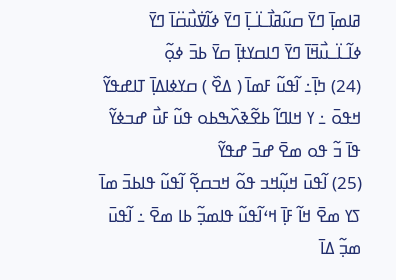ߥߊߘߊ߲߫ ߣߌ߫ ߛߎ߬ߥߊ߯ߺߊ߳ߺߊ߲߫ ߣߌ߫ ߦߊ߬ߜ߭ߎ߯ߛ߳ߊ߫ ߣߌ߫ ߦߊ߬ߺߊ߳ߺߎ߯ߞ߫ߊ߫ ߣߌ߫ ߣߊߛߌߙߊ߲߫ ߛߌ߫ ߕߏ߫ ߦߋ߲߬
(24) ߤߊ߲߫߸ ߊ߬ߟߎ߬ ߓߘߊ߫ ( ߡߐ߰ ) ߛߌߦߊߡߊ߲߫ ߠߊߝߟߌ߬ ߞߟߋ߫ ߸ ߌ ߞߊߣߊ߬ ߕߐ߬ߢߍ߰ߒߕߋ ߟߎ߬ ߓߎ߯ ߝߏߦߌ߬ ߟߊ߫ ߏ߬ ߟߋ ߘߐ߫ ߝߏ߫ ߝߟߌ߬
(25) ߊ߬ߟߎ߫ ߞߎ߲߬ߞߏ ߟߋ߬ ߞߏߛߐ߲߬ ߊ߬ߟߎ߬ ߟߊߕߏ߫ ߘߊ߫ ߖߌ ߘߐ߫ ߞߊ߬ ߓߊ߲߫ ߞߵߊ߬ߟߎ߬ ߟߊߘߏ߲߬ ߕߊ ߘߐ߫ ߸ ߊ߬ߟߎ߫ ߘߏ߲߬ ߡߊ߫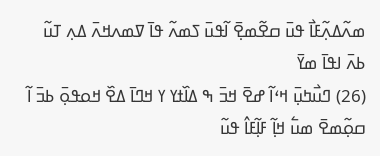ߘߍ߬ߡߍ߲߬ߓߊ߯ ߟߎ߫ ߛߐ߬ߘߐ߲߫ ߊ߬ߟߎ߫ ߖߘߍ߬ ߟߊ߫ ߜߘߍߞߍ߫ ߡߍ߲ ߠߎ߬ ߕߍ߫ ߊߟߊ߫ ߘߌ߫
(26) ߣߎ߯ߤߎ߲߫ ߞߵߊ߬ ߝߐ߫ ߞߏ߫ ߒ ߡߊ߰ߙߌ ߌ ߞߣߊ߫ ߡߐ߰ ߞߋߟߋ߲߫ ߕߏ߫ ߊ߬ ߛߋ߲߬ߘߐ߫ ߘߎ߱ ߞߊ߲߬ ߓߊ߲߬ߓߊ߮ ߟߎ߬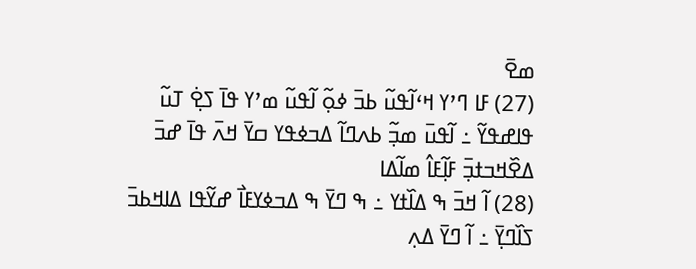ߘߐ߫
(27) ߓߊ ߣߴߌ ߞߵߊ߬ߟߎ߬ ߕߏ߫ ߦߋ߲߬ ߊ߬ߟߎ߬ ߘߴߌ ߟߊ߫ ߖߐ߲߭ ߠߎ߬ ߟߊߝߟߌ߬ ߸ ߊ߬ߟߎ߫ ߘߏ߲߬ ߕߍߣߊ߬ ߡߏߦߟߌ ߛߌ߫ ߞߍ߫ ߟߊ߫ ߝߏ߫ ߡߐ߰ߞߏߙߏ߲߫ ߓߊ߲߬ߓߊ߮ ߘߊ߬ߡߊ
(28) ߊ߬ ߞߏ߫ ߒ ߡߊ߰ߙߌ ߸ ߒ ߣߌ߫ ߒ ߡߏߦߌߓߊ߯ ߝߌ߬ߟߊ ߡߊߞߕߏ߫ ߖߊ߰ߣߌ߲߫ ߸ ߊ߬ ߣߌ߫ ߡߍ߲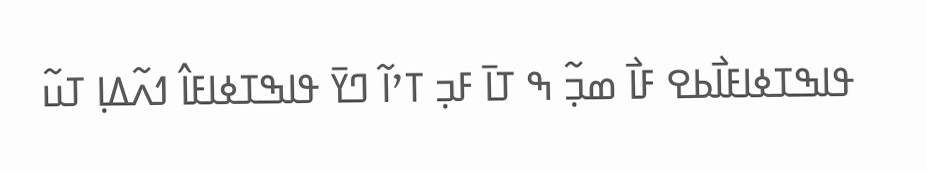ߟߊߒߠߦߊߓߊ߯ߕߐ ߓߊ߯ ߘߏ߲߬ ߒ ߠߊ߫ ߓߏ߲ ߠߴߊ߬ ߣߌ߫ ߟߊߒߠߦߊߓߊ߮ ߗߍ߬ߡߊ߲ ߠߎ߬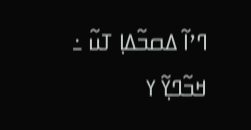ߣߴߊ߬ ߡߛߏ߬ߡߊ߲ ߠߎ߬ ߸ ߞߏ߬ߣߌ߲߬ ߌ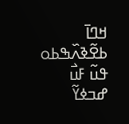ߞߣߊ߫ ߕߐ߬ߢߍ߰ߒߕߋ ߟߎ߬ ߓߎ߯ ߝߏߦߌ߬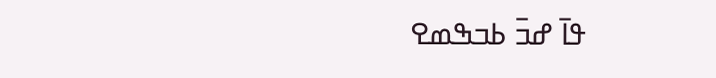ߟߊ߫ ߝߏ߫ ߕߏߒߘߐ